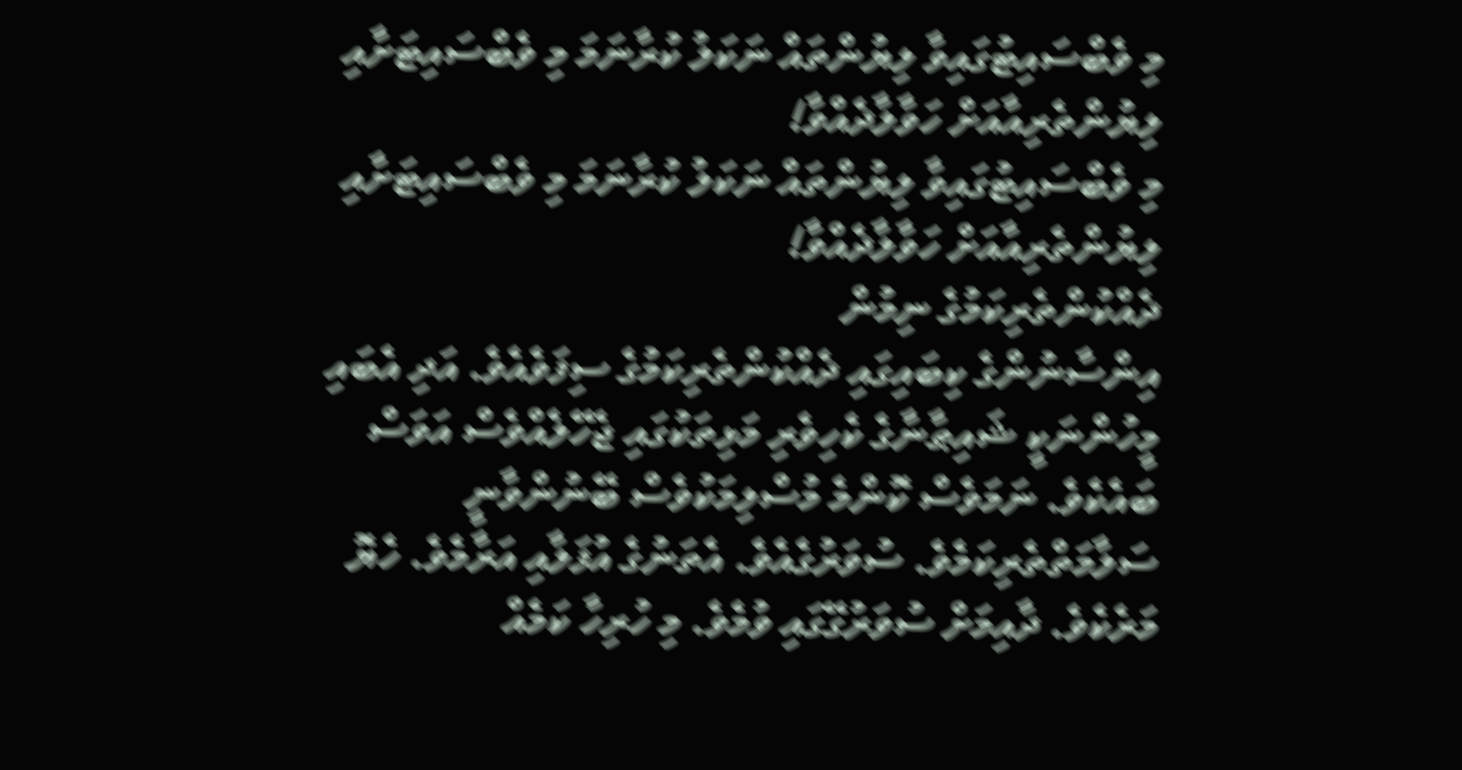މި ވެބްސައިޓުގައިވާ ލިޔުންތައް ނަކަލު ކުރާނަމަ މި ވެބްސައިޓަށާއި ލިޔުންތެރިއާއަށް ހަވާލާދެއްވާ!
މި ވެބްސައިޓުގައިވާ ލިޔުންތައް ނަކަލު ކުރާނަމަ މި ވެބްސައިޓަށާއި ލިޔުންތެރިއާއަށް ހަވާލާދެއްވާ!
ދެއްކުންތެރިކަމުގެ ނިމުން
އިންސާނުންގެ ކިބައިގައި ދެއްކުންތެރިކަމުގެ ސިފަވެއެވެ. އަދި އެބައި މީހުންނަކީ ޝައިޠާނާގެ ކެހިވެރި މަޅިތަކުގައި ޖެހޭލެއްވެސް އަވަސް ބައެކެވެ. ނަމަވެސް ކޮންމެ މުސްލިމަކުވެސް ބޭނުންވާނީ ސަލާމަތްތެރިކަމެވެ. ސުވަރުގެއެވެ. އެތަނުގެ އުފަލާއި އަރާމެވެ. ހެޔޮ މަރެކެވެ. ދާއިމަށް ސުވަރުގޭގައި ވުމެވެ. މި ހުރިހާ ކަމެއް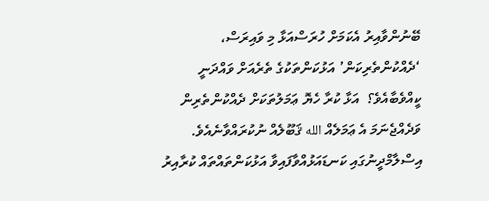ބޭނުންވާއިރު އެކަމަށް ހުރަސްއަޅާ މި ވައިރަސް، ‘ދެއްކުންތެރިކަން’ އަޅުކަންތަކުގެ ތެރެއަށް ވައްދަނީ ކީއްވެބާއެވެ؟  އަޅާ ކުރާ ހެޔޮ ޢަމަލުތަކަށް ދެއްކުންތެރިން ވަދެއްޖެނަމަ އެ ޢަމަލެއް الله ޤަބޫލެއް ނުކުރައްވާނެއެވެ. އިސްލާމްދީނުގައި ކަނޑައަޅުއްވާފައިވާ އަޅުކަންތައްތައް ކުރާއިރު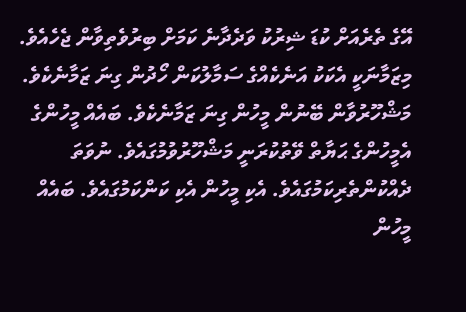އޭގެ ތެރެއަށް ކުޑަ ޝިރުކު ވަދެދާނެ ކަމަށް ބިރުވެތިވާން ޖެހެއެވެ.
މިޒަމާނަކީ އެކަކު އަނެކެއްގެ ސަމާލުކަން ހޯދުން ގިނަ ޒަމާނެކެވެ. މަޝްހޫރުވާން ބޭނުން މީހުން ގިނަ ޒަމާނެކެވެ. ބައެއް މީހުންގެ އެމީހުންގެ ޙަޔާތް ވޭތުކުރަނީ މަޝްހޫރުވުމުގައެވެ. ނުވަތަ ދެއްކުންތެރިކަމުގައެވެ. އެކި މީހުން އެކި ކަންކަމުގައެވެ. ބައެއް މީހުން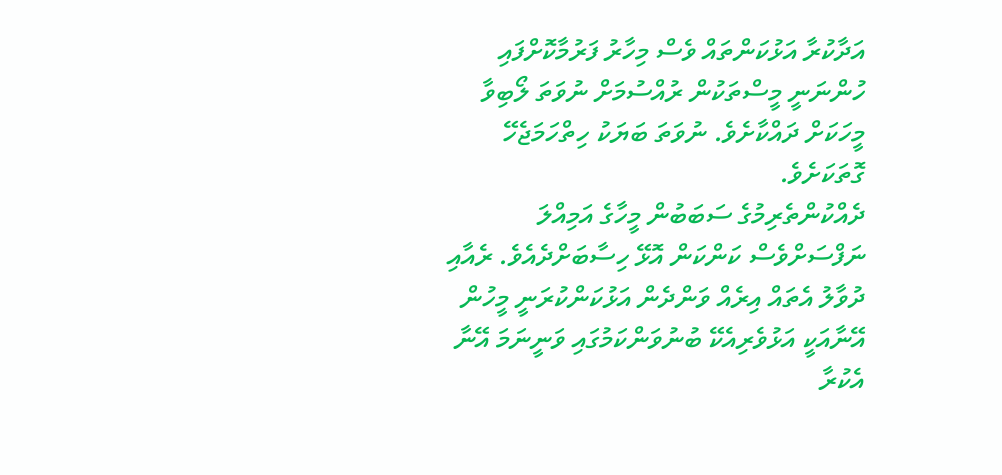އަދާކުރާ އަޅުކަންތައް ވެސް މިހާރު ފަރުމާކޮށްފައި ހުންނަނީ މީސްތަކުން ރުއްސުމަށް ނުވަތަ ލޯބިވާ މީހަކަށް ދައްކާށެވެ. ނުވަތަ ބަޔަކު ހިތްހަމަޖެހޭ ގޮތަކަށެވެ.
ދެއްކުންތެރިމުގެ ސަބަބުން މީހާގެ އަމިއްލަ ނަފްސަށްވެސް ކަންކަން އޮޅޭ ހިސާބަށްދެއެވެ. ރެއާއި ދުވާލު އެތައް އިރެއް ވަންދެން އަޅުކަންކުރަނީ މީހުން އޭނާއަކީ އަޅުވެރިއެކޭ ބުނުވަންކަމުގައި ވަނީނަމަ އޭނާ އެކުރާ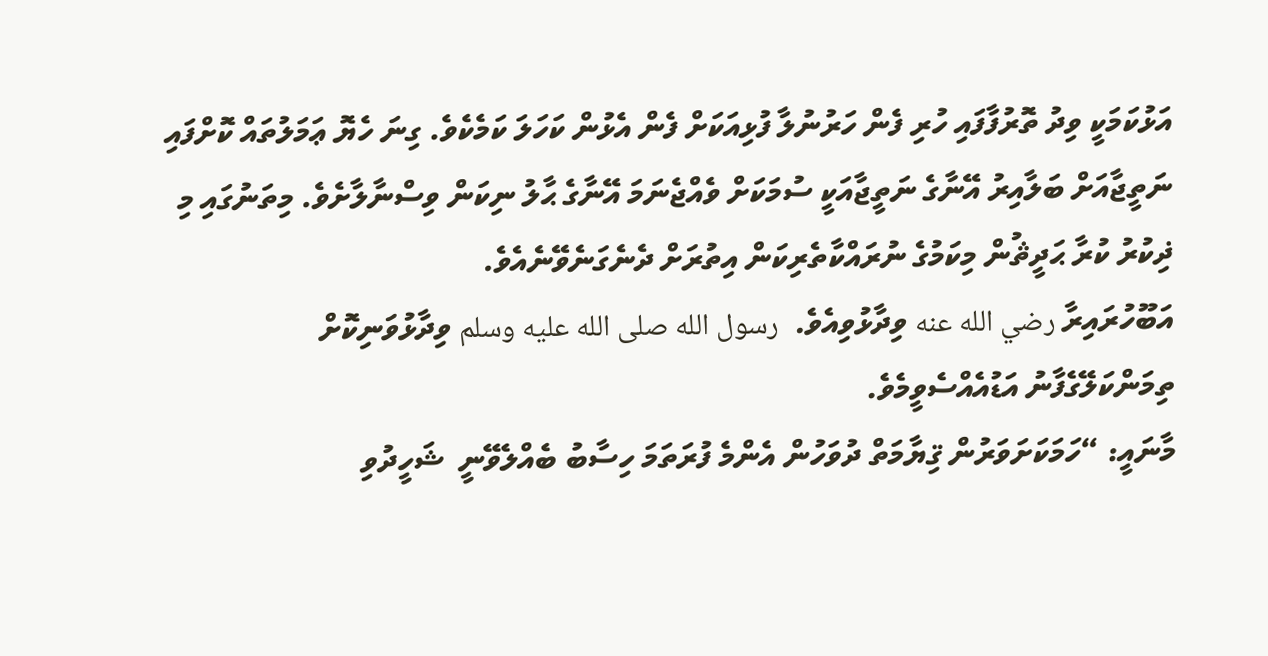އަޅުކަމަކީ ވިދު ތޮރުފާފައި ހުރި ފެން ހަރުނުލާ ފުޅިއަކަށް ފެން އެޅުން ކަހަލަ ކަމެކެވެ. ގިނަ ހެޔޮ ޢަމަލުތައް ކޮށްފައި ނަތީޖާއަށް ބަލާއިރު އޭނާގެ ނަތީޖާއަކީ ސުމަކަށް ވެއްޖެނަމަ އޭނާގެ ޙާލު ނިކަން ވިސްނާލާށެވެ. މިތަނުގައި މި ޛިކުރު ކުރާ ޙަދީޘުން މިކަމުގެ ނުރައްކާތެރިކަން އިތުރަށް ދެނެގަނެވޭނެއެވެ.
އަބޫހުރައިރާ رضي الله عنه ވިދާޅުވިއެވެ.  رسول الله صلى الله عليه وسلم ވިދާޅުވަނިކޮށް ތިމަންކަލޭގެފާނު އަޑުއެއްސެވީމެވެ.
މާނައީ: “ހަމަކަށަވަރުން ޤިޔާމަތް ދުވަހުން އެންމެ ފުރަތަމަ ހިސާބު ބެއްލެވޭނީ  ޝަހީދުވި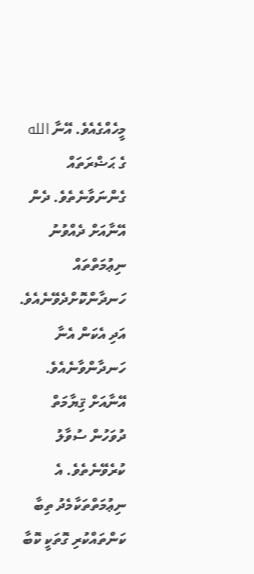މީހެއްގެއެވެ. އޭނާ الله ގެ ޙަޟްރަތައް ގެންނަވާނެތެވެ. ދެން އޭނާއަށް ދެއްވުނު ނިޢުމަތްތައް ހަނދާންކޮށްދެވޭނެއެވެ. އަދި އެކަން އެނާ ހަނދާންވާނެއެވެ. އޭނާއަށް ޤިޔާމަތް ދުވަހުން ސުވާލު ކުރެވޭނެތެވެ. އެ ނިޢުމަތްތަކާމެދު ތިބާ ކަންތައްކުރި ގޮތަކީ ކޮބާ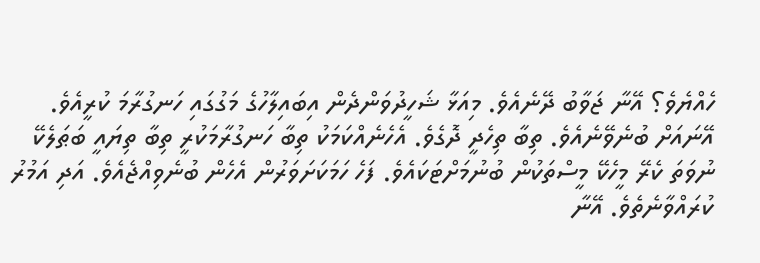ހެއްޔެވެ؟ އޭނާ ޖަވާބު ދޭނެއެވެ. މިއަޅާ ޝަހީދުވަންދެން އިބައިލާހުގެ މަގުގައި ހަނގުރާމަ ކުރީއެވެ. އޭނައަށް ބުނެވޭނެއެވެ. ތިބާ ތިހެދީ ދޮގެވެ. އެހެނެއްކަމަކު ތިބާ ހަނގުރާމަކުރީ ތިބާ ތިޔައީ ބަޠަލެކޭ ނުވަތަ ކެރޭ މީހެކޭ މީސްތަކުން ބުނުމަށްޓަކައެވެ. ފަހެ ހަމަކަށަވަރުން އެހެން ބުނެވިއްޖެއެވެ. އަދި އަމުރު ކުރައްވާނެތެވެ. އޭނާ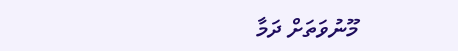މޫނުވަތަށް ދަމާ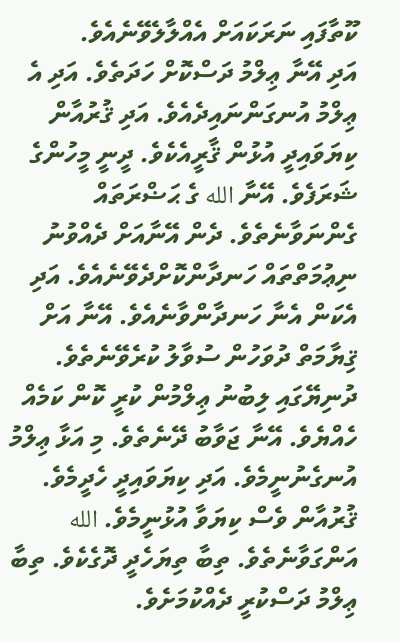ކޫތާފައި ނަރަކައަށް އެއްލާލެވޭނެއެވެ.
އަދި އޭނާ ޢިލްމު ދަސްކޮށް ހަދަތެވެ. އަދި އެ ޢިލްމު އުނގަންނައިދެއެވެ. އަދި ޤުރުއާން ކިޔަވައިދީ އުޅުން ޤާރީއެކެވެ. ދީނީ މީހުންގެ ޝަރަފެވެ. އޭނާ الله ގެ ޙަޟްރަތައް ގެންނަވާނެތެވެ. ދެން އޭނާއަށް ދެއްވުނު ނިޢުމަތްތައް ހަނދާންކޮށްދެވޭނެއެވެ. އަދި އެކަން އެނާ ހަނދާންވާނެއެވެ. އޭނާ އަށް ޤިޔާމަތް ދުވަހުން ސުވާލު ކުރެވޭނެތެވެ. ދުނިޔޭގައި ލިބުނު ޢިލްމުން ކުރީ ކޮން ކަމެއް ހެއްޔެވެ. އޭނާ ޖަވާބު ދޭނެތެވެ. މި އަޅާ ޢިލްމު އުނގެނުނީމެވެ. އަދި ކިޔަވައިދީ ހެދީމެވެ. ޤުރުއާން ވެސް ކިޔަވާ އުޅުނީމެވެ. الله އަންގަވާނެތެވެ. ތިބާ ތިޔަހެދީ ދޮގެކެވެ. ތިބާ ޢިލްމު ދަސްކުރީ ދެއްކުމަށެވެ.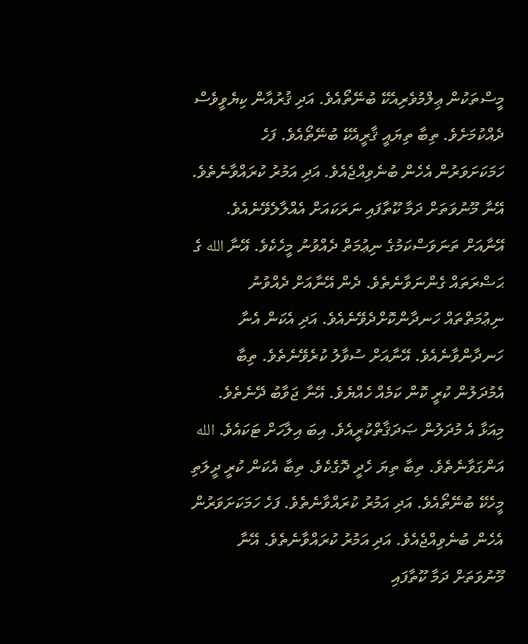މީސްތަކުން ޢިލްމުވެރިއެކޭ ބުނޭތޯއެވެ. އަދި ޤުރުއާން ކިޔެވީވެސް ދެއްކުމަށެވެ. ތިބާ ތިޔައީ ޤާރީއެކޭ ބުނޭތޯއެވެ. ފަހެ ހަމަކަށަވަރުން އެހެން ބުނެވިއްޖެއެވެ. އަދި އަމުރު ކުރައްވާނެތެވެ. އޭނާ މޫނުވަތަށް ދަމާ ކޫތާފައި ނަރަކައަށް އެއްލާލެވޭނެއެވެ.
އޭނާއަށް ތަނަވަސްކަމުގެ ނިޢުމަތް ދެއްވުނު މީހެކެވެ. އޭނާ الله ގެ ޙަޟްރަތައް ގެންނަވާނެތެވެ. ދެން އޭނާއަށް ދެއްވުނު ނިޢުމަތްތައް ހަނދާންކޮށްދެވޭނެއެވެ. އަދި އެކަން އެނާ ހަނދާންވާނެއެވެ. އޭނާއަށް ސުވާލު ކުރެވޭނެތެވެ. ތިބާ އެމުދަލުން ކުރީ ކޮން ކަމެއް ހެއްޔެވެ. އޭނާ ޖަވާބު ދޭނެތެވެ. މިއަޅާ އެ މުދަލުން ޞަދަޤާތްކުރީއެވެ. އިބަ އިލާހަށް ޓަކައެވެ. الله އަންގަވާނެތެވެ. ތިބާ ތިޔަ ހެދީ ދޮގެކެވެ. ތިބާ އެކަން ކުރީ ދީލަތި މީހެކޭ ބުނޭތޯއެވެ. އަދި އަމުރު ކުރައްވާނެތެވެ. ފަހެ ހަމަކަށަވަރުން އެހެން ބުނެވިއްޖެއެވެ. އަދި އަމުރު ކުރައްވާނެތެވެ. އޭނާ މޫނުވަތަށް ދަމާ ކޫތާފައި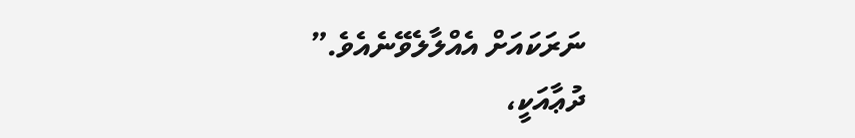ނަރަކައަށް އެއްލާލެވޭނެއެވެ.”
ދުޢާއަކީ،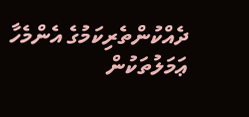ދެއްކުންތެރިކަމުގެ އެންމެހާ ޢަމަލުތަކުން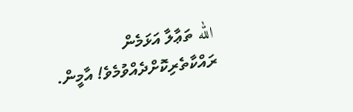الله ތަޢާލާ އަޅަމެން ރައްކާތެރިކޮށްދެއްވުމެވެ! އާމީން.